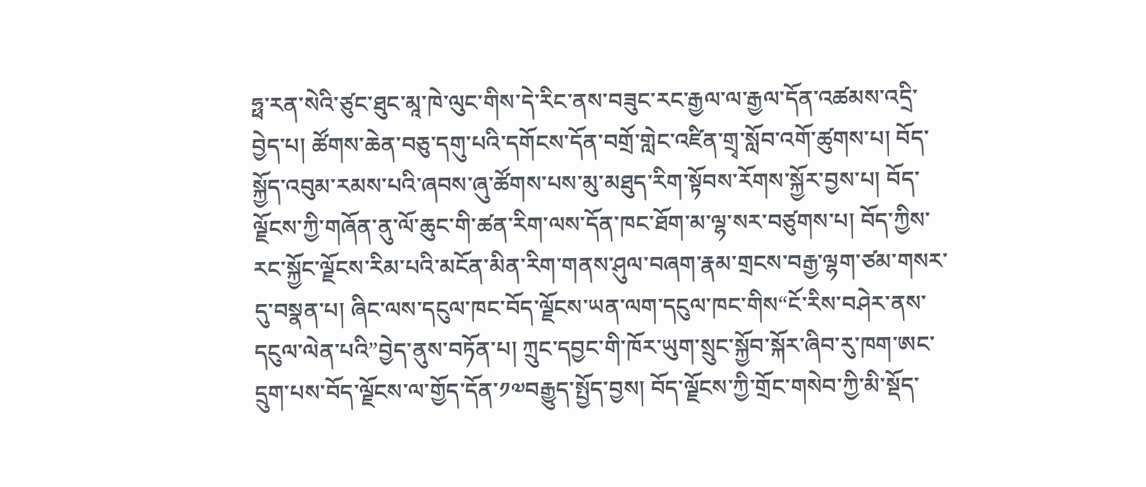ཧྥ་རན་སེའི་ཙུང་ཐུང་མཱ་ཁེ་ལུང་གིས་དེ་རིང་ནས་བཟུང་རང་རྒྱལ་ལ་རྒྱལ་དོན་འཚམས་འདྲི་བྱེད་པ། ཚོགས་ཆེན་བཅུ་དགུ་པའི་དགོངས་དོན་བགྲོ་གླེང་འཛིན་གྲྭ་སློབ་འགོ་ཚུགས་པ། བོད་སྐྱོད་འབུམ་རམས་པའི་ཞབས་ཞུ་ཚོགས་པས་མུ་མཐུད་རིག་སྟོབས་རོགས་སྐྱོར་བྱས་པ། བོད་ལྗོངས་ཀྱི་གཞོན་ནུ་ལོ་ཆུང་གི་ཚན་རིག་ལས་དོན་ཁང་ཐོག་མ་ལྷ་སར་བཙུགས་པ། བོད་ཀྱིས་རང་སྐྱོང་ལྗོངས་རིམ་པའི་མངོན་མིན་རིག་གནས་ཤུལ་བཞག་རྣམ་གྲངས་བརྒྱ་ལྷག་ཙམ་གསར་དུ་བསྣན་པ། ཞིང་ལས་དངུལ་ཁང་བོད་ལྗོངས་ཡན་ལག་དངུལ་ཁང་གིས“ངོ་རིས་བཤེར་ནས་དངུལ་ལེན་པའི”བྱེད་ནུས་བཏོན་པ། ཀྲུང་དབྱང་གི་ཁོར་ཡུག་སྲུང་སྐྱོབ་སྐོར་ཞིབ་རུ་ཁག་ཨང་དྲུག་པས་བོད་ལྗོངས་ལ་གྱོད་དོན་༡༧བརྒྱུད་སྤྱོད་བྱས། བོད་ལྗོངས་ཀྱི་གྲོང་གསེབ་ཀྱི་མི་སྡོད་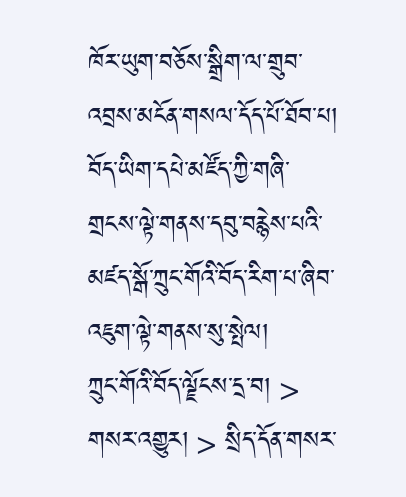ཁོར་ཡུག་བཅོས་སྒྲིག་ལ་གྲུབ་འབྲས་མངོན་གསལ་དོད་པོ་ཐོབ་པ། བོད་ཡིག་དཔེ་མཛོད་ཀྱི་གཞི་གྲངས་ལྟེ་གནས་དབུ་བརྙེས་པའི་མཛད་སྒོ་ཀྲུང་གོའི་བོད་རིག་པ་ཞིབ་འཇུག་ལྟེ་གནས་སུ་སྤེལ།
ཀྲུང་གོའི་བོད་ལྗོངས་དྲ་བ། > གསར་འགྱུར། > སྲིད་དོན་གསར་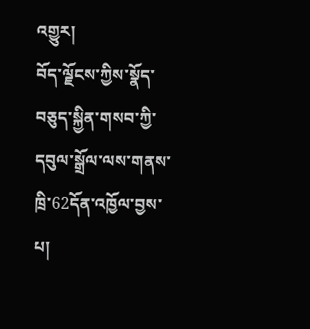འགྱུར།
བོད་ལྗོངས་ཀྱིས་སྣོད་བཅུད་སྐྱིན་གསབ་ཀྱི་དབུལ་སྒྲོལ་ལས་གནས་ཁྲི་62དོན་འཁྱོལ་བྱས་པ།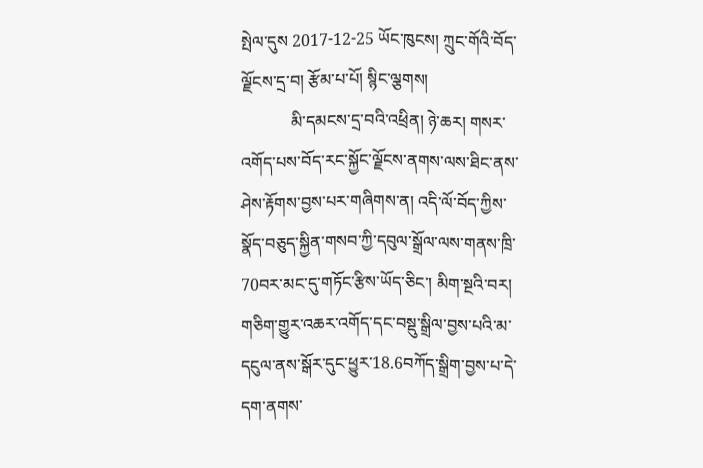སྤེལ་དུས 2017-12-25 ཡོང་ཁུངས། ཀྲུང་གོའི་བོད་ལྗོངས་དྲ་བ། རྩོམ་པ་པོ། སྙིང་ལྕགས།
            མི་དམངས་དྲ་བའི་འཕྲིན། ཉེ་ཆར། གསར་འགོད་པས་བོད་རང་སྐྱོང་ལྗོངས་ནགས་ལས་ཐིང་ནས་ཤེས་རྟོགས་བྱས་པར་གཞིགས་ན། འདི་ལོ་བོད་ཀྱིས་སྣོད་བཅུད་སྐྱིན་གསབ་ཀྱི་དབུལ་སྒྲོལ་ལས་གནས་ཁྲི་70བར་མང་དུ་གཏོང་རྩིས་ཡོད་ཅིང་། མིག་སྔའི་བར། གཅིག་གྱུར་འཆར་འགོད་དང་བསྡུ་སྒྲིལ་བྱས་པའི་མ་དངུལ་ནས་སྒོར་དུང་ཕྱུར་18.6བཀོད་སྒྲིག་བྱས་པ་དེ་དག་ནགས་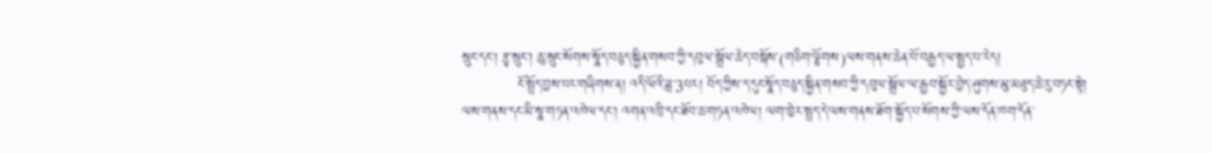སྲུང་དང་། རྩྭ་སྲུང་། ཆུ་སྲུང་སོགས་སྣོད་བཅུད་སྐྱིན་གསབ་ཀྱི་དབུལ་སྒྲོལ་ཆེད་བསྐོས་(གཅིག་ལྕོགས)ལས་གནས་ཆེན་པོ་བརྒྱད་ལ་སྤྱད་པ་རེད།
            ངོ་སྤྲོད་བྱས་པར་གཞིགས་ན། འདི་ལོའི་ཟླ་3པར། བོད་ཀྱིས་ད་དུང་སྣོད་བཅུད་སྐྱིན་གསབ་ཀྱི་དབུལ་སྒྲོལ་ལ་རྒྱབ་སྐྱོར་བྱེད་ཤུགས་མུ་མཐུད་ཆེ་རུ་བཏང་སྟེ། ལས་གནས་དང་མི་སྣ་གཏན་འཁེལ་དང་། འགན་འཁྲི་དང་ཐོབ་ཆ་གཏན་འཁེལ། ལག་ཁྱེར་སྤྲད་དེ་ལས་གནས་ཐོག་སྐྱོད་པ་སོགས་ཀྱི་ལས་དོན་ཁག་དོན་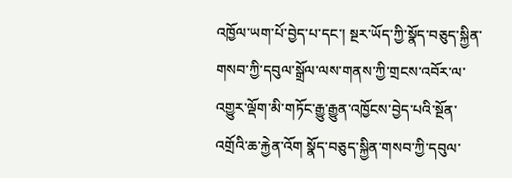འཁྱོལ་ཡག་པོ་བྱེད་པ་དང་། སྔར་ཡོད་ཀྱི་སྣོད་བཅུད་སྐྱིན་གསབ་ཀྱི་དབུལ་སྒྲོལ་ལས་གནས་ཀྱི་གྲངས་འབོར་ལ་འགྱུར་ལྡོག་མི་གཏོང་རྒྱུ་རྒྱུན་འཁྱོངས་བྱེད་པའི་སྔོན་འགྲོའི་ཆ་རྐྱེན་འོག སྣོད་བཅུད་སྐྱིན་གསབ་ཀྱི་དབུལ་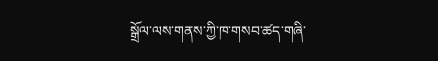སྒྲོལ་ལས་གནས་ཀྱི་ཁ་གསབ་ཚད་གཞི་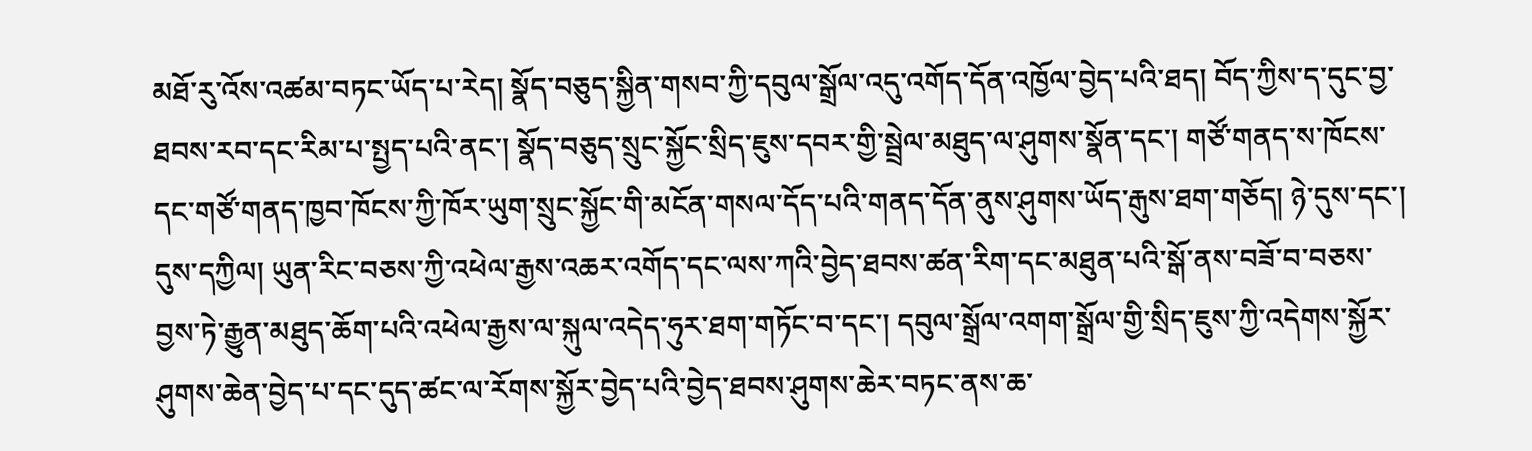མཐོ་རུ་འོས་འཚམ་བཏང་ཡོད་པ་རེད། སྣོད་བཅུད་སྐྱིན་གསབ་ཀྱི་དབུལ་སྒྲོལ་འདུ་འགོད་དོན་འཁྱོལ་བྱེད་པའི་ཐད། བོད་ཀྱིས་ད་དུང་བྱ་ཐབས་རབ་དང་རིམ་པ་སྤྱད་པའི་ནང་། སྣོད་བཅུད་སྲུང་སྐྱོང་སྲིད་ཇུས་དབར་གྱི་སྦྲེལ་མཐུད་ལ་ཤུགས་སྣོན་དང་། གཙོ་གནད་ས་ཁོངས་དང་གཙོ་གནད་ཁྱབ་ཁོངས་ཀྱི་ཁོར་ཡུག་སྲུང་སྐྱོང་གི་མངོན་གསལ་དོད་པའི་གནད་དོན་ནུས་ཤུགས་ཡོད་རྒུས་ཐག་གཅོད། ཉེ་དུས་དང་། དུས་དཀྱིལ། ཡུན་རིང་བཅས་ཀྱི་འཕེལ་རྒྱས་འཆར་འགོད་དང་ལས་ཀའི་བྱེད་ཐབས་ཚན་རིག་དང་མཐུན་པའི་སྒོ་ནས་བཟོ་བ་བཅས་བྱས་ཏེ་རྒྱུན་མཐུད་ཆོག་པའི་འཕེལ་རྒྱས་ལ་སྐུལ་འདེད་ཧུར་ཐག་གཏོང་བ་དང་། དབུལ་སྒྲོལ་འགག་སྒྲོལ་གྱི་སྲིད་ཇུས་ཀྱི་འདེགས་སྐྱོར་ཤུགས་ཆེན་བྱེད་པ་དང་དུད་ཚང་ལ་རོགས་སྐྱོར་བྱེད་པའི་བྱེད་ཐབས་ཤུགས་ཆེར་བཏང་ནས་ཆ་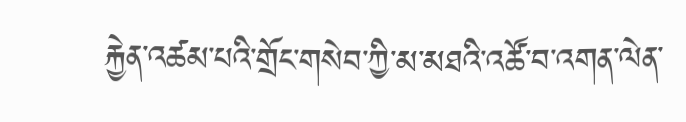རྐྱེན་འཚམ་པའི་གྲོང་གསེབ་ཀྱི་མ་མཐའི་འཚོ་བ་འགན་ལེན་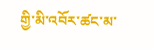གྱི་མི་འབོར་ཚང་མ་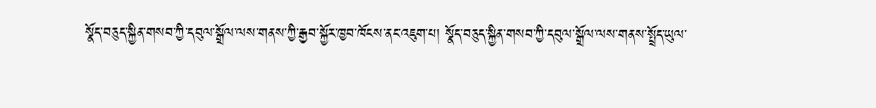སྣོད་བཅུད་སྐྱིན་གསབ་ཀྱི་དབུལ་སྒྲོལ་ལས་གནས་ཀྱི་རྒྱབ་སྐྱོར་ཁྱབ་ཁོངས་ནང་འཇུག་པ། སྣོད་བཅུད་སྐྱིན་གསབ་ཀྱི་དབུལ་སྒྲོལ་ལས་གནས་སྤྲོད་ཡུལ་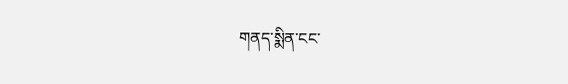གནད་སྨིན་ངང་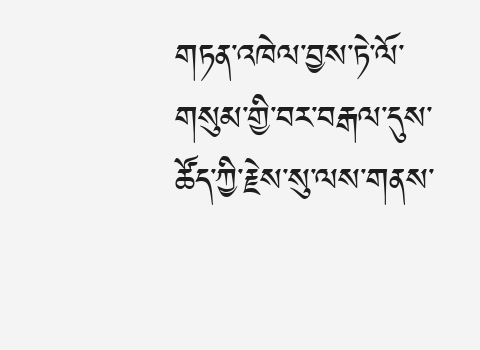གཏན་འཁེལ་བྱས་ཏེ་ལོ་གསུམ་གྱི་བར་བརྒལ་དུས་ཚོད་ཀྱི་རྗེས་སུ་ལས་གནས་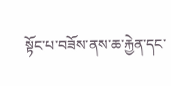སྟོང་པ་བཟོས་ནས་ཆ་རྐྱེན་དང་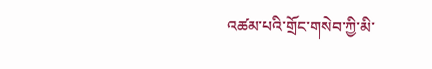འཚམ་པའི་གྲོང་གསེབ་ཀྱི་མི་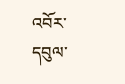འབོར་དབུལ་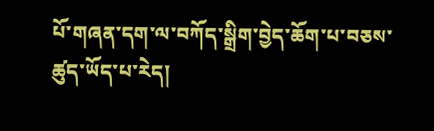པོ་གཞན་དག་ལ་བཀོད་སྒྲིག་བྱེད་ཆོག་པ་བཅས་ཚུད་ཡོད་པ་རེད།